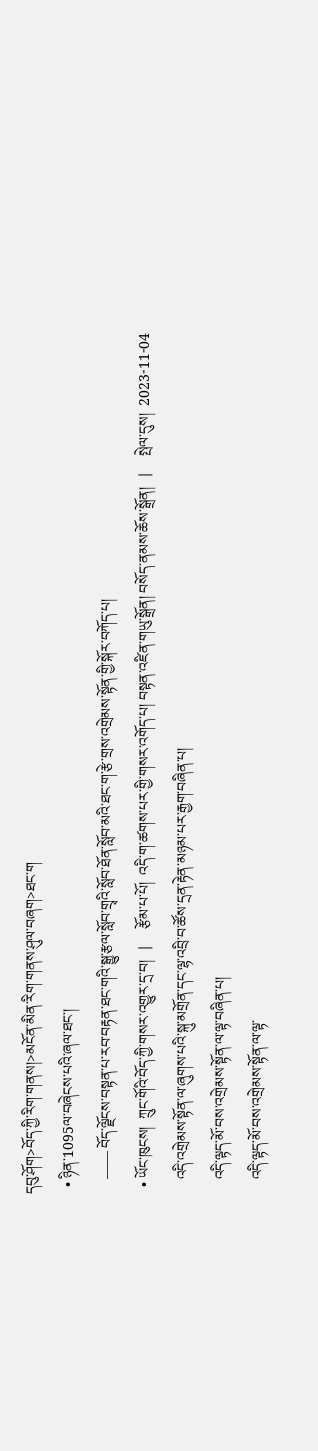དབུ་ཤོག>བོད་ཀྱི་རིག་གནས།>མངོན་མིན་རིག་གནས་ཤུལ་བཞག>ཐང་ག
  • ཉིན་1095ལ་བཞེངས་པའི་ཞལ་ཐང་།
    —— བོད་ལྗོངས་བསྟན་པ་རབ་བརྟན་ཐང་གའི་སྒྱུ་རྩལ་སློབ་གྲྭའི་སློབ་ཐོན་སློབ་མའི་ཐང་ག་རྩེ་གྲས་འགྲེམས་སྟོན་གྱི་སྐོར་བཀོད་པ།
  • ཡོང་ཁུངས།  ཀྲུང་གོའི་བོད་ཀྱི་གསར་འགྱུར་དྲ་བ།   |     རྩོམ་པ་པོ།  འདི་ག་ཚགས་པར་གྱི་གསར་འགོད་པ། བསྟན་འཛིན་གཡུ་སྒྲོན། བསོད་ནམས་ཆོས་སྒྲོན།   |     སྤེལ་དུས།  2023-11-04
    འདི་འགྲེམས་སྟོན་ལ་ཞུགས་པའི་སྐུ་མགྲོན་དང་ལྷ་འབྲི་བ་ཚོས་དྲན་རྟེན་མཉམ་པར་རྒྱག་བཞིན་པ།
    འདི་ལྟད་མོ་བས་འགྲེམས་སྟོན་ལ་ལྟ་བཞིན་པ།
    འདི་ལྟད་མོ་བས་འགྲེམས་སྟོན་ལ་ལྟ་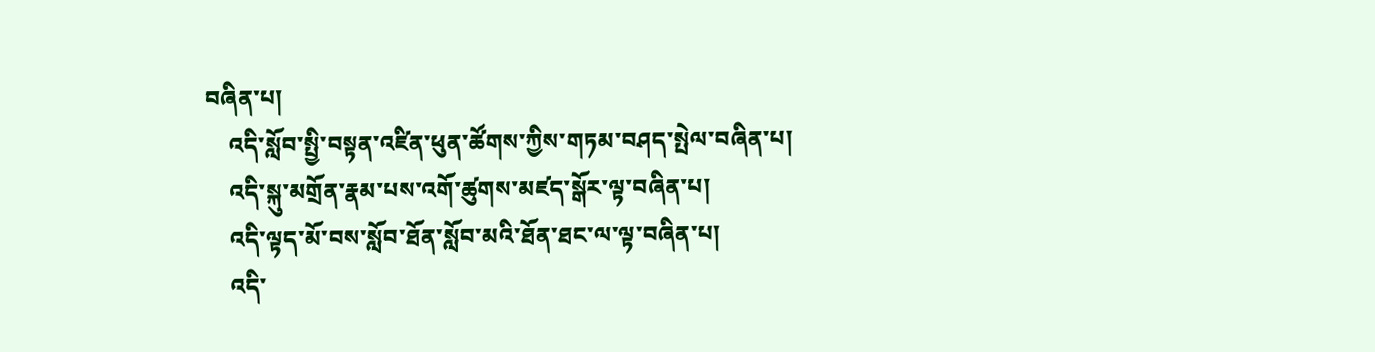བཞིན་པ།
    འདི་སློབ་སྤྱི་བསྟན་འཛིན་ཕུན་ཚོགས་ཀྱིས་གཏམ་བཤད་སྤེལ་བཞིན་པ།
    འདི་སྐུ་མགྲོན་རྣམ་པས་འགོ་ཚུགས་མཛད་སྒོར་ལྟ་བཞིན་པ།
    འདི་ལྟད་མོ་བས་སློབ་ཐོན་སློབ་མའི་ཐོན་ཐང་ལ་ལྟ་བཞིན་པ།
    འདི་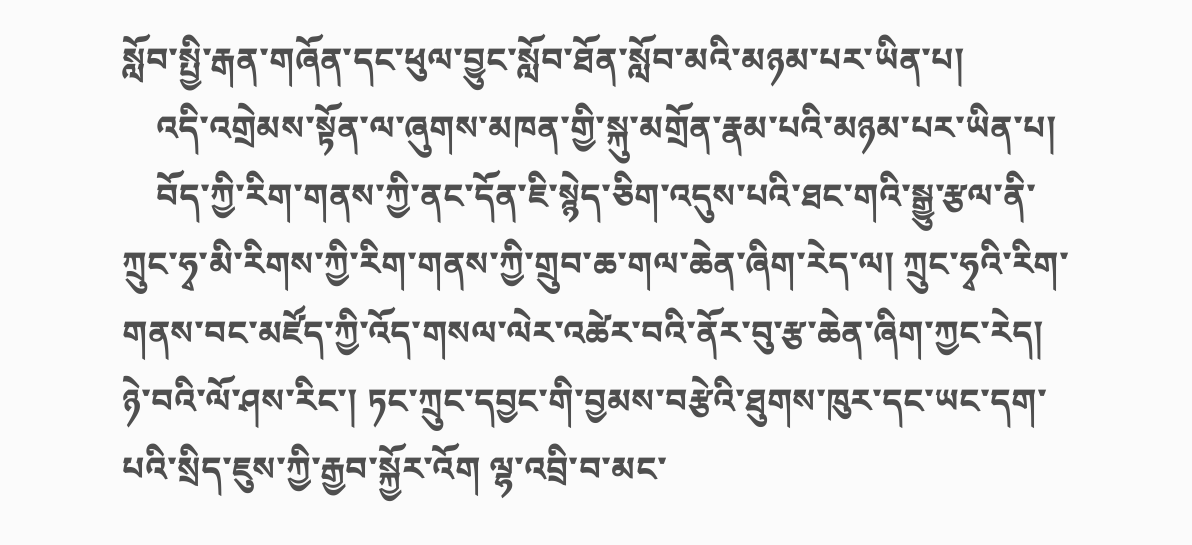སློབ་སྤྱི་རྒན་གཞོན་དང་ཕུལ་བྱུང་སློབ་ཐོན་སློབ་མའི་མཉམ་པར་ཡིན་པ།
    འདི་འགྲེམས་སྟོན་ལ་ཞུགས་མཁན་གྱི་སྐུ་མགྲོན་རྣམ་པའི་མཉམ་པར་ཡིན་པ།
    བོད་ཀྱི་རིག་གནས་ཀྱི་ནང་དོན་ཇི་སྙེད་ཅིག་འདུས་པའི་ཐང་གའི་སྒྱུ་རྩལ་ནི་ཀྲུང་ཧྭ་མི་རིགས་ཀྱི་རིག་གནས་ཀྱི་གྲུབ་ཆ་གལ་ཆེན་ཞིག་རེད་ལ། ཀྲུང་ཧྭའི་རིག་གནས་བང་མཛོད་ཀྱི་འོད་གསལ་ལེར་འཚེར་བའི་ནོར་བུ་རྩ་ཆེན་ཞིག་ཀྱང་རེད། ཉེ་བའི་ལོ་ཤས་རིང་། ཏང་ཀྲུང་དབྱང་གི་བྱམས་བརྩེའི་ཐུགས་ཁུར་དང་ཡང་དག་པའི་སྲིད་ཇུས་ཀྱི་རྒྱབ་སྐྱོར་འོག ལྷ་འབྲི་བ་མང་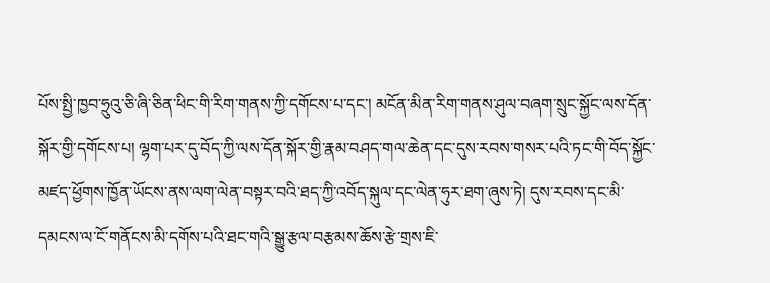པོས་སྤྱི་ཁྱབ་ཧྲུའུ་ཅི་ཞི་ཅིན་ཕིང་གི་རིག་གནས་ཀྱི་དགོངས་པ་དང་། མངོན་མིན་རིག་གནས་ཤུལ་བཞག་སྲུང་སྐྱོང་ལས་དོན་སྐོར་གྱི་དགོངས་པ། ལྷག་པར་དུ་བོད་ཀྱི་ལས་དོན་སྐོར་གྱི་རྣམ་བཤད་གལ་ཆེན་དང་དུས་རབས་གསར་པའི་ཏང་གི་བོད་སྐྱོང་མཛད་ཕྱོགས་ཁྱོན་ཡོངས་ནས་ལག་ལེན་བསྟར་བའི་ཐད་ཀྱི་འབོད་སྐུལ་དང་ལེན་ཧུར་ཐག་ཞུས་ཏེ། དུས་རབས་དང་མི་དམངས་ལ་ངོ་གནོངས་མི་དགོས་པའི་ཐང་གའི་སྒྱུ་རྩལ་བརྩམས་ཆོས་རྩེ་གྲས་ཇི་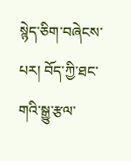སྙེད་ཅིག་བཞེངས་པར། བོད་ཀྱི་ཐང་གའི་སྒྱུ་རྩལ་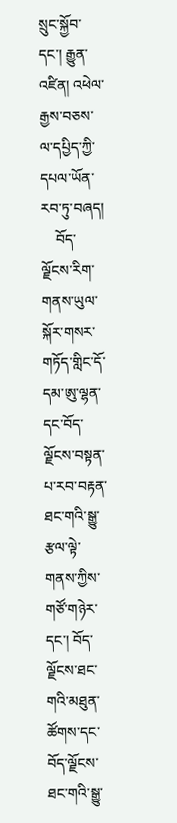སྲུང་སྐྱོབ་དང་། རྒྱུན་འཛིན། འཕེལ་རྒྱས་བཅས་ལ་དཔྱིད་ཀྱི་དཔལ་ཡོན་རབ་ཏུ་བཞད།
    བོད་ལྗོངས་རིག་གནས་ཡུལ་སྐོར་གསར་གཏོད་གླིང་དོ་དམ་ཨུ་ལྷན་དང་བོད་ལྗོངས་བསྟན་པ་རབ་བརྟན་ཐང་གའི་སྒྱུ་རྩལ་ལྟེ་གནས་ཀྱིས་གཙོ་གཉེར་དང་། བོད་ལྗོངས་ཐང་གའི་མཐུན་ཚོགས་དང་བོད་ལྗོངས་ཐང་གའི་སྒྱུ་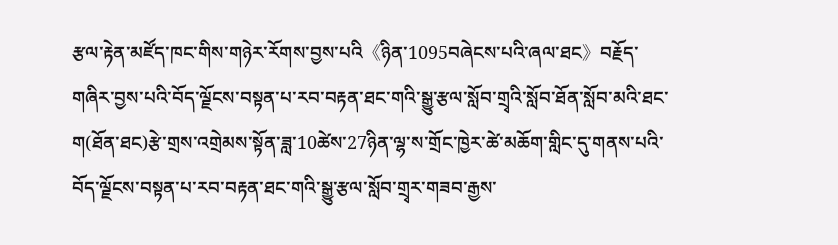རྩལ་རྟེན་མཛོད་ཁང་གིས་གཉེར་རོགས་བྱས་པའི《ཉིན་1095བཞེངས་པའི་ཞལ་ཐང》བརྗོད་གཞིར་བྱས་པའི་བོད་ལྗོངས་བསྟན་པ་རབ་བརྟན་ཐང་གའི་སྒྱུ་རྩལ་སློབ་གྲྭའི་སློབ་ཐོན་སློབ་མའི་ཐང་ག(ཐོན་ཐང)རྩེ་གྲས་འགྲེམས་སྟོན་ཟླ་10ཚེས་27ཉིན་ལྷ་ས་གྲོང་ཁྱེར་ཚེ་མཆོག་གླིང་དུ་གནས་པའི་བོད་ལྗོངས་བསྟན་པ་རབ་བརྟན་ཐང་གའི་སྒྱུ་རྩལ་སློབ་གྲྭར་གཟབ་རྒྱས་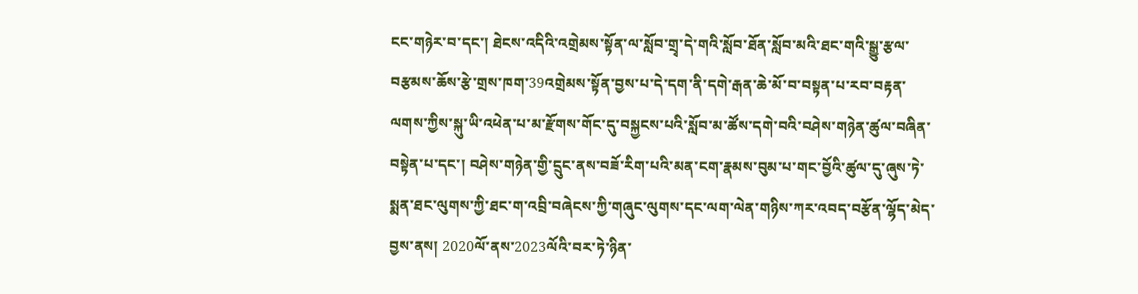ངང་གཉེར་བ་དང་། ཐེངས་འདིའི་འགྲེམས་སྟོན་ལ་སློབ་གྲྭ་དེ་གའི་སློབ་ཐོན་སློབ་མའི་ཐང་གའི་སྒྱུ་རྩལ་བརྩམས་ཆོས་རྩེ་གྲས་ཁག་39འགྲེམས་སྟོན་བྱས་པ་དེ་དག་ནི་དགེ་རྒན་ཆེ་མོ་བ་བསྟན་པ་རབ་བརྟན་ལགས་ཀྱིས་སྐུ་ཡི་འཕེན་པ་མ་རྫོགས་གོང་དུ་བསྐྱངས་པའི་སློབ་མ་ཚོས་དགེ་བའི་བཤེས་གཉེན་ཚུལ་བཞིན་བསྟེན་པ་དང་། བཤེས་གཉེན་གྱི་དྲུང་ནས་བཟོ་རིག་པའི་མན་ངག་རྣམས་བུམ་པ་གང་བྱོའི་ཚུལ་དུ་ཞུས་ཏེ་སྨན་ཐང་ལུགས་ཀྱི་ཐང་ག་འབྲི་བཞེངས་ཀྱི་གཞུང་ལུགས་དང་ལག་ལེན་གཉིས་ཀར་འབད་བརྩོན་ལྷོད་མེད་བྱས་ནས། 2020ལོ་ནས་2023ལོའི་བར་ཏེ་ཉིན་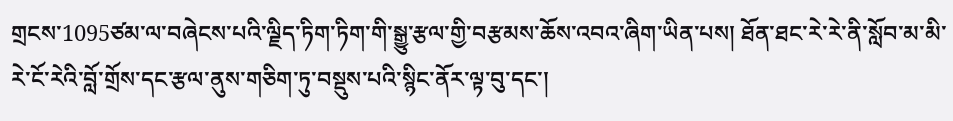གྲངས་1095ཙམ་ལ་བཞེངས་པའི་ལྗིད་ཏིག་ཏིག་གི་སྒྱུ་རྩལ་གྱི་བརྩམས་ཆོས་འབའ་ཞིག་ཡིན་པས། ཐོན་ཐང་རེ་རེ་ནི་སློབ་མ་མི་རེ་ངོ་རེའི་བློ་གྲོས་དང་རྩལ་ནུས་གཅིག་ཏུ་བསྡུས་པའི་སྙིང་ནོར་ལྟ་བུ་དང་།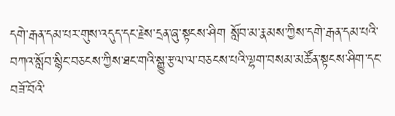དགེ་རྒན་དམ་པར་གུས་འདུད་དང་རྗེས་དྲན་ཞུ་སྟངས་ཤིག སློབ་མ་རྣམས་ཀྱིས་དགེ་རྒན་དམ་པའི་བཀའ་སློབ་སྙིང་བཅངས་ཀྱིས་ཐང་གའི་སྒྱུ་རྩལ་ལ་བཅངས་པའི་ལྷག་བསམ་མཚོན་སྟངས་ཤིག་དང་བཟོ་བོའི་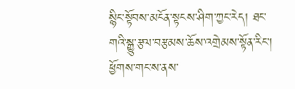སྙིང་སྟོབས་མངོན་སྟངས་ཤིག་ཀྱང་རེད། ཐང་གའི་སྒྱུ་རྩལ་བརྩམས་ཆོས་འགྲེམས་སྟོན་རིང་། ཕྱོགས་གང་ས་ནས་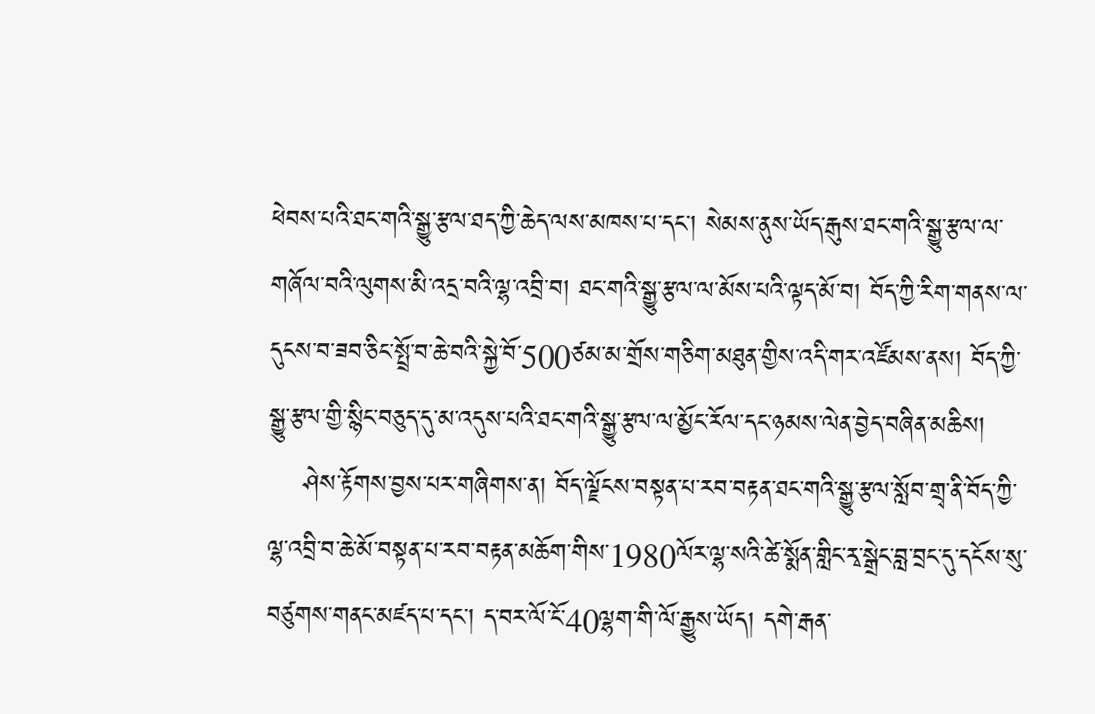ཕེབས་པའི་ཐང་གའི་སྒྱུ་རྩལ་ཐད་ཀྱི་ཆེད་ལས་མཁས་པ་དང་། སེམས་ནུས་ཡོད་རྒུས་ཐང་གའི་སྒྱུ་རྩལ་ལ་གཞོལ་བའི་ལུགས་མི་འདྲ་བའི་ལྷ་འབྲི་བ། ཐང་གའི་སྒྱུ་རྩལ་ལ་མོས་པའི་ལྟད་མོ་བ། བོད་ཀྱི་རིག་གནས་ལ་དུངས་བ་ཟབ་ཅིང་སྤྲོ་བ་ཆེ་བའི་སྐྱེ་བོ་500ཙམ་མ་གྲོས་གཅིག་མཐུན་གྱིས་འདི་གར་འཛོམས་ནས། བོད་ཀྱི་སྒྱུ་རྩལ་གྱི་སྙིང་བཅུད་དུ་མ་འདུས་པའི་ཐང་གའི་སྒྱུ་རྩལ་ལ་མྱོང་རོལ་དང་ཉམས་ལེན་བྱེད་བཞིན་མཆིས།
    ཤེས་རྟོགས་བྱས་པར་གཞིགས་ན། བོད་ལྗོངས་བསྟན་པ་རབ་བརྟན་ཐང་གའི་སྒྱུ་རྩལ་སློབ་གྲྭ་ནི་བོད་ཀྱི་ལྷ་འབྲི་བ་ཆེ་མོ་བསྟན་པ་རབ་བརྟན་མཆོག་གིས་1980ལོར་ལྷ་སའི་ཚེ་སྨོན་གླིང་རྭ་སྒྲེང་བླ་བྲང་དུ་དངོས་སུ་བཙུགས་གནང་མཛད་པ་དང་། ད་བར་ལོ་ངོ་40ལྷག་གི་ལོ་རྒྱུས་ཡོད། དགེ་རྒན་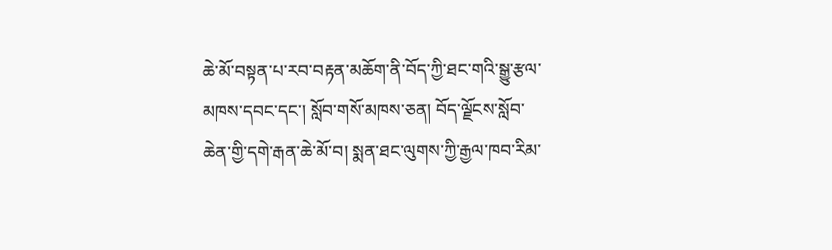ཆེ་མོ་བསྟན་པ་རབ་བརྟན་མཆོག་ནི་བོད་ཀྱི་ཐང་གའི་སྒྱུ་རྩལ་མཁས་དབང་དང་། སློབ་གསོ་མཁས་ཅན། བོད་ལྗོངས་སློབ་ཆེན་གྱི་དགེ་རྒན་ཆེ་མོ་བ། སྨན་ཐང་ལུགས་ཀྱི་རྒྱལ་ཁབ་རིམ་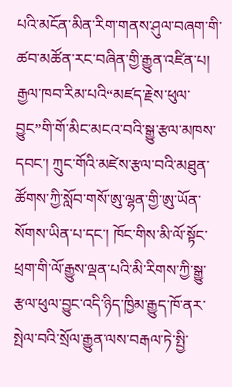པའི་མངོན་མིན་རིག་གནས་ཤུལ་བཞག་གི་ཚབ་མཚོན་རང་བཞིན་གྱི་རྒྱུན་འཛིན་པ། རྒྱལ་ཁབ་རིམ་པའི“མཛད་རྗེས་ཕུལ་བྱུང”གི་གོ་མིང་མངའ་བའི་སྒྱུ་རྩལ་མཁས་དབང་། ཀྲུང་གོའི་མཛེས་རྩལ་བའི་མཐུན་ཚོགས་ཀྱི་སློབ་གསོ་ཨུ་ལྷན་གྱི་ཨུ་ཡོན་སོགས་ཡིན་པ་དང་། ཁོང་གིས་མི་ལོ་སྟོང་ཕྲག་གི་ལོ་རྒྱུས་ལྡན་པའི་མི་རིགས་ཀྱི་སྒྱུ་རྩལ་ཕུལ་བྱུང་འདི་ཉིད་ཁྱིམ་རྒྱུད་ཁོ་ནར་སྤེལ་བའི་སྲོལ་རྒྱུན་ལས་བརྒལ་ཏེ་སྤྱི་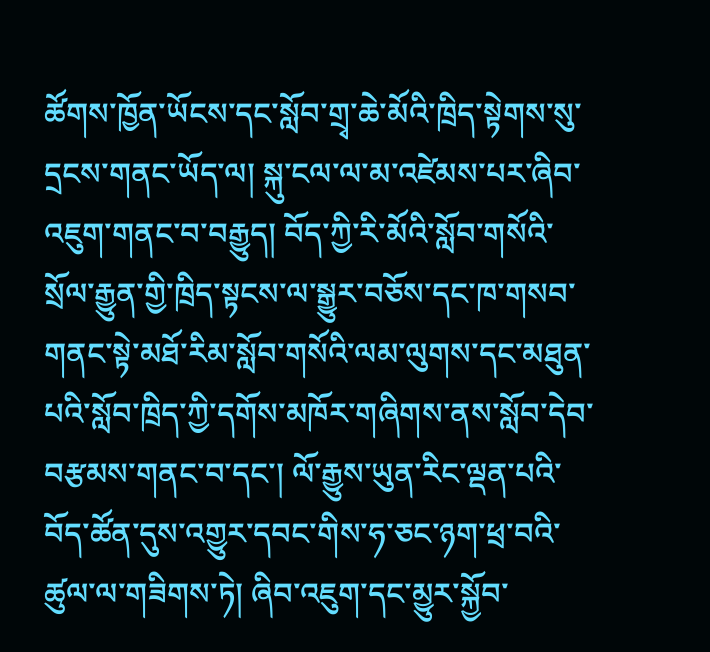ཚོགས་ཁྱོན་ཡོངས་དང་སློབ་གྲྭ་ཆེ་མོའི་ཁྲིད་སྟེགས་སུ་དྲངས་གནང་ཡོད་ལ། སྐུ་ངལ་ལ་མ་འཛེམས་པར་ཞིབ་འཇུག་གནང་བ་བརྒྱུད། བོད་ཀྱི་རི་མོའི་སློབ་གསོའི་སྲོལ་རྒྱུན་གྱི་ཁྲིད་སྟངས་ལ་སྒྱུར་བཅོས་དང་ཁ་གསབ་གནང་སྟེ་མཐོ་རིམ་སློབ་གསོའི་ལམ་ལུགས་དང་མཐུན་པའི་སློབ་ཁྲིད་ཀྱི་དགོས་མཁོར་གཞིགས་ནས་སློབ་དེབ་བརྩམས་གནང་བ་དང་། ལོ་རྒྱུས་ཡུན་རིང་ལྡན་པའི་བོད་ཚོན་དུས་འགྱུར་དབང་གིས་ཧ་ཅང་ཉག་ཕྲ་བའི་ཚུལ་ལ་གཟིགས་ཏེ། ཞིབ་འཇུག་དང་མྱུར་སྐྱོབ་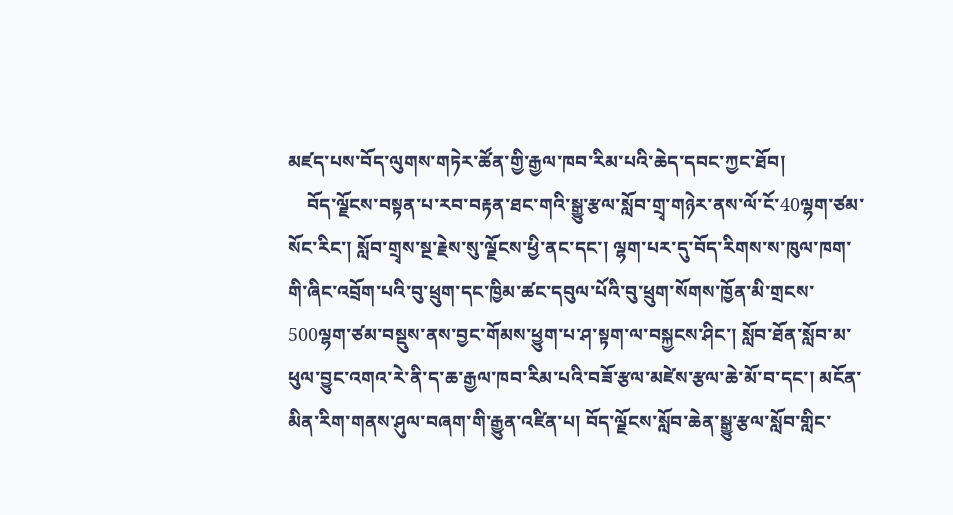མཛད་པས་བོད་ལུགས་གཏེར་ཚོན་གྱི་རྒྱལ་ཁབ་རིམ་པའི་ཆེད་དབང་ཀྱང་ཐོབ།
    བོད་ལྗོངས་བསྟན་པ་རབ་བརྟན་ཐང་གའི་སྒྱུ་རྩལ་སློབ་གྲྭ་གཉེར་ནས་ལོ་ངོ་40ལྷག་ཙམ་སོང་རིང་། སློབ་གྲྭས་སྔ་རྗེས་སུ་ལྗོངས་ཕྱི་ནང་དང་། ལྷག་པར་དུ་བོད་རིགས་ས་ཁུལ་ཁག་གི་ཞིང་འབྲོག་པའི་བུ་ཕྲུག་དང་ཁྱིམ་ཚང་དབུལ་པོའི་བུ་ཕྲུག་སོགས་ཁྱོན་མི་གྲངས་500ལྷག་ཙམ་བསྡུས་ནས་བྱང་གོམས་ཕྱུག་པ་ཤ་སྟག་ལ་བསྐྱངས་ཤིང་། སློབ་ཐོན་སློབ་མ་ཕུལ་བྱུང་འགའ་རེ་ནི་ད་ཆ་རྒྱལ་ཁབ་རིམ་པའི་བཟོ་རྩལ་མཛེས་རྩལ་ཆེ་མོ་བ་དང་། མངོན་མིན་རིག་གནས་ཤུལ་བཞག་གི་རྒྱུན་འཛིན་པ། བོད་ལྗོངས་སློབ་ཆེན་སྒྱུ་རྩལ་སློབ་གླིང་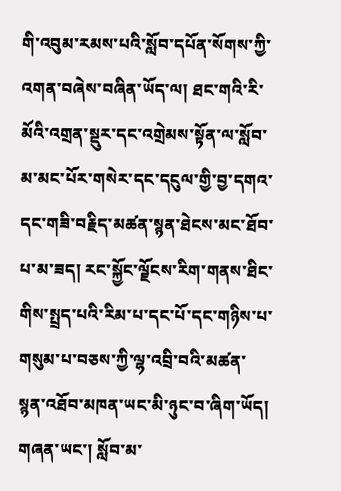གི་འབུམ་རམས་པའི་སློབ་དཔོན་སོགས་ཀྱི་འགན་བཞེས་བཞིན་ཡོད་ལ། ཐང་གའི་རི་མོའི་འགྲན་སྡུར་དང་འགྲེམས་སྟོན་ལ་སློབ་མ་མང་པོར་གསེར་དང་དངུལ་གྱི་བྱ་དགའ་དང་གཟི་བརྗིད་མཚན་སྙན་ཐེངས་མང་ཐོབ་པ་མ་ཟད། རང་སྐྱོང་ལྗོངས་རིག་གནས་ཐིང་གིས་སྤྲད་པའི་རིམ་པ་དང་པོ་དང་གཉིས་པ་གསུམ་པ་བཅས་ཀྱི་ལྷ་འབྲི་བའི་མཚན་སྙན་འཐོབ་མཁན་ཡང་མི་ཉུང་བ་ཞིག་ཡོད། གཞན་ཡང་། སློབ་མ་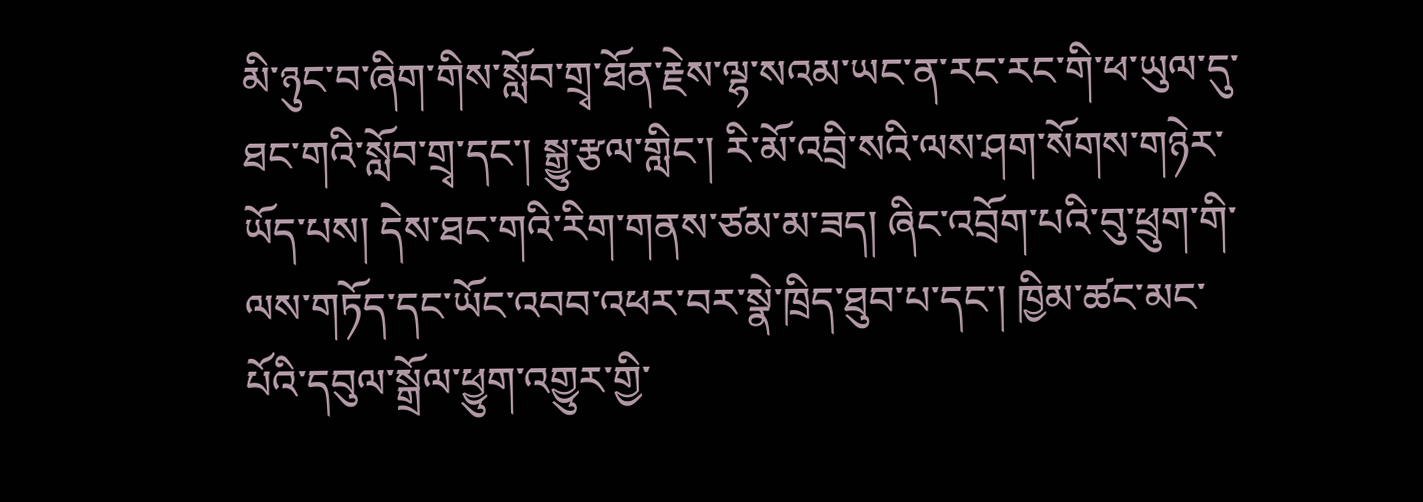མི་ཉུང་བ་ཞིག་གིས་སློབ་གྲྭ་ཐོན་རྗེས་ལྷ་སའམ་ཡང་ན་རང་རང་གི་ཕ་ཡུལ་དུ་ཐང་གའི་སློབ་གྲྭ་དང་། སྒྱུ་རྩལ་གླིང་། རི་མོ་འབྲི་སའི་ལས་ཤག་སོགས་གཉེར་ཡོད་པས། དེས་ཐང་གའི་རིག་གནས་ཙམ་མ་ཟད། ཞིང་འབྲོག་པའི་བུ་ཕྲུག་གི་ལས་གཏོད་དང་ཡོང་འབབ་འཕར་བར་སྣེ་ཁྲིད་ཐུབ་པ་དང་། ཁྱིམ་ཚང་མང་པོའི་དབུལ་སྒྲོལ་ཕྱུག་འགྱུར་གྱི་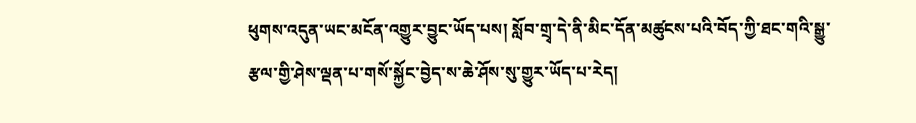ཕུགས་འདུན་ཡང་མངོན་འགྱུར་བྱུང་ཡོད་པས། སློབ་གྲྭ་དེ་ནི་མིང་དོན་མཚུངས་པའི་བོད་ཀྱི་ཐང་གའི་སྒྱུ་རྩལ་གྱི་ཤེས་ལྡན་པ་གསོ་སྐྱོང་བྱེད་ས་ཆེ་ཤོས་སུ་གྱུར་ཡོད་པ་རེད།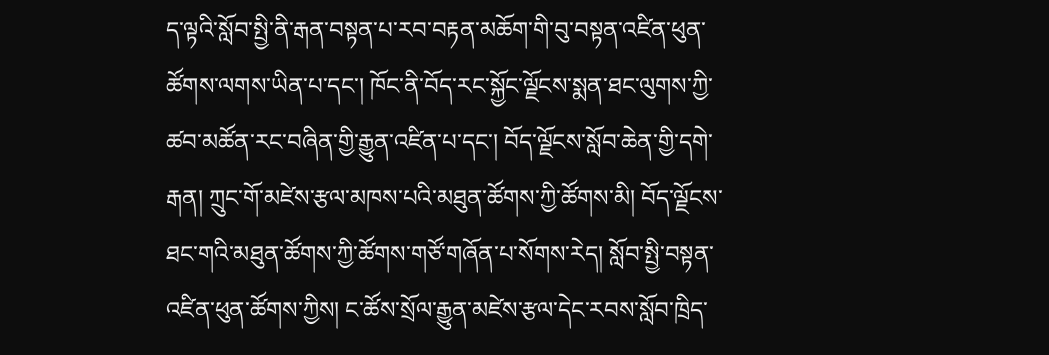ད་ལྟའི་སློབ་སྤྱི་ནི་རྒན་བསྟན་པ་རབ་བརྟན་མཆོག་གི་བུ་བསྟན་འཛིན་ཕུན་ཚོགས་ལགས་ཡིན་པ་དང་། ཁོང་ནི་བོད་རང་སྐྱོང་ལྗོངས་སྨན་ཐང་ལུགས་ཀྱི་ཚབ་མཚོན་རང་བཞིན་གྱི་རྒྱུན་འཛིན་པ་དང་། བོད་ལྗོངས་སློབ་ཆེན་གྱི་དགེ་རྒན། ཀྲུང་གོ་མཛེས་རྩལ་མཁས་པའི་མཐུན་ཚོགས་ཀྱི་ཚོགས་མི། བོད་ལྗོངས་ཐང་གའི་མཐུན་ཚོགས་ཀྱི་ཚོགས་གཙོ་གཞོན་པ་སོགས་རེད། སློབ་སྤྱི་བསྟན་འཛིན་ཕུན་ཚོགས་ཀྱིས། ང་ཚོས་སྲོལ་རྒྱུན་མཛེས་རྩལ་དེང་རབས་སློབ་ཁྲིད་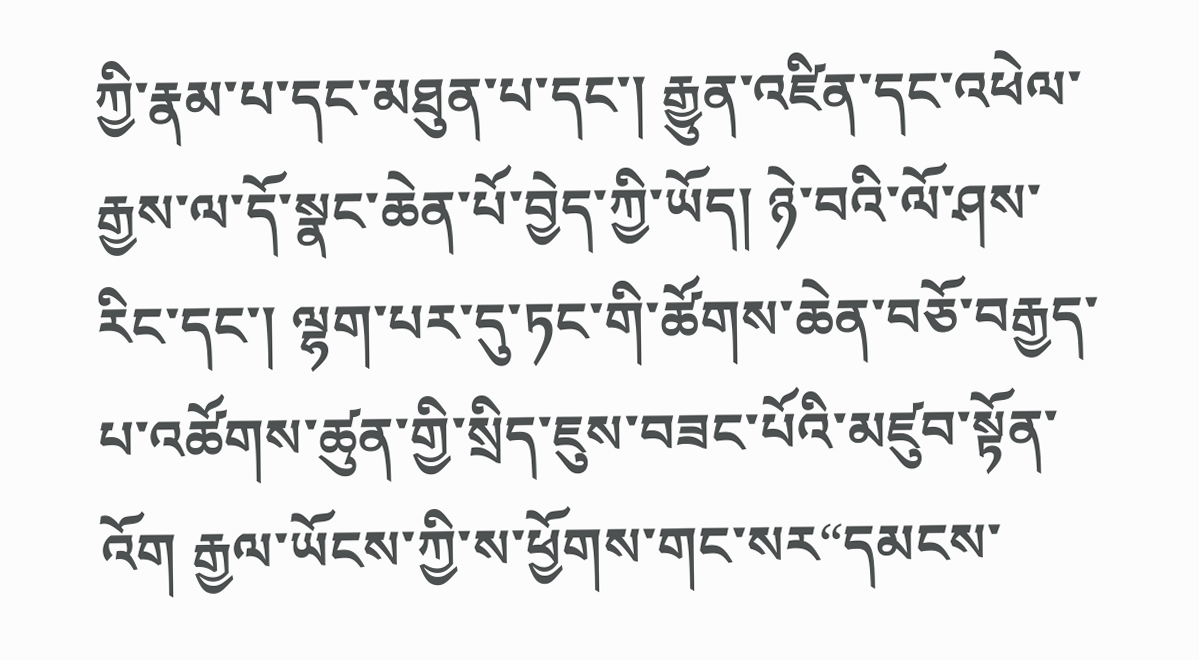ཀྱི་རྣམ་པ་དང་མཐུན་པ་དང་། རྒྱུན་འཛིན་དང་འཕེལ་རྒྱས་ལ་དོ་སྣང་ཆེན་པོ་བྱེད་ཀྱི་ཡོད། ཉེ་བའི་ལོ་ཤས་རིང་དང་། ལྷག་པར་དུ་ཏང་གི་ཚོགས་ཆེན་བཅོ་བརྒྱད་པ་འཚོགས་ཚུན་གྱི་སྲིད་ཇུས་བཟང་པོའི་མཛུབ་སྟོན་འོག རྒྱལ་ཡོངས་ཀྱི་ས་ཕྱོགས་གང་སར“དམངས་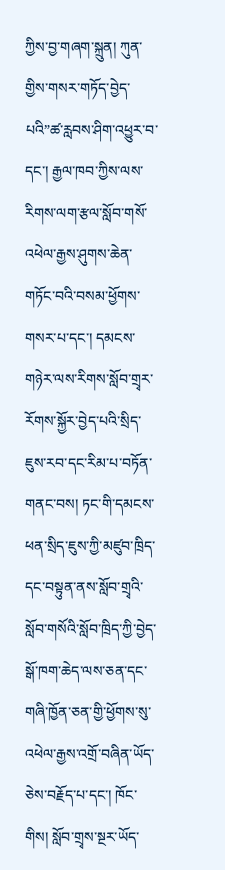ཀྱིས་བྱ་གཞག་སྐྲུན། ཀུན་གྱིས་གསར་གཏོད་བྱེད་པའི”ཚ་རླབས་ཤིག་འཕྱུར་བ་དང་། རྒྱལ་ཁབ་ཀྱིས་ལས་རིགས་ལག་རྩལ་སློབ་གསོ་འཕེལ་རྒྱས་ཤུགས་ཆེན་གཏོང་བའི་བསམ་ཕྱོགས་གསར་པ་དང་། དམངས་གཉེར་ལས་རིགས་སློབ་གྲྭར་རོགས་སྐྱོར་བྱེད་པའི་སྲིད་ཇུས་རབ་དང་རིམ་པ་བཏོན་གནང་བས། ཏང་གི་དམངས་ཕན་སྲིད་ཇུས་ཀྱི་མཛུབ་ཁྲིད་དང་བསྟུན་ནས་སློབ་གྲྭའི་སློབ་གསོའི་སློབ་ཁྲིད་ཀྱི་བྱེད་སྒོ་ཁག་ཆེད་ལས་ཅན་དང་གཞི་ཁྱོན་ཅན་གྱི་ཕྱོགས་སུ་འཕེལ་རྒྱས་འགྲོ་བཞིན་ཡོད་ཅེས་བརྗོད་པ་དང་། ཁོང་གིས། སློབ་གྲྭས་སྔར་ཡོད་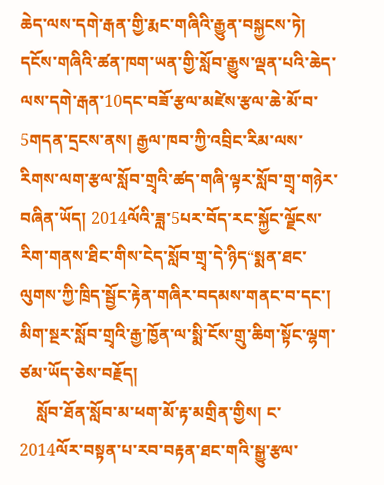ཆེད་ལས་དགེ་རྒན་གྱི་རྨང་གཞིའི་རྒྱུན་བསྐྱངས་ཏེ། དངོས་གཞིའི་ཚན་ཁག་ཡན་གྱི་སློབ་རྒྱུས་ལྡན་པའི་ཆེད་ལས་དགེ་རྒན་10དང་བཟོ་རྩལ་མཛེས་རྩལ་ཆེ་མོ་བ་5གདན་དྲངས་ནས། རྒྱལ་ཁབ་ཀྱི་འབྲིང་རིམ་ལས་རིགས་ལག་རྩལ་སློབ་གྲྭའི་ཚད་གཞི་ལྟར་སློབ་གྲྭ་གཉེར་བཞིན་ཡོད། 2014ལོའི་ཟླ་5པར་བོད་རང་སྐྱོང་ལྗོངས་རིག་གནས་ཐིང་གིས་ངེད་སློབ་གྲྭ་དེ་ཉིད“སྨན་ཐང་ལུགས་ཀྱི་ཁྲིད་སྦྱོང་རྟེན་གཞིར་བདམས་གནང་བ་དང་། མིག་སྔར་སློབ་གྲྭའི་རྒྱ་ཁྱོན་ལ་སྨི་ངོས་གྲུ་ཆིག་སྟོང་ལྷག་ཙམ་ཡོད་ཅེས་བརྗོད།
    སློབ་ཐོན་སློབ་མ་ཕག་མོ་རྟ་མགྲིན་གྱིས། ང་2014ལོར་བསྟན་པ་རབ་བརྟན་ཐང་གའི་སྒྱུ་རྩལ་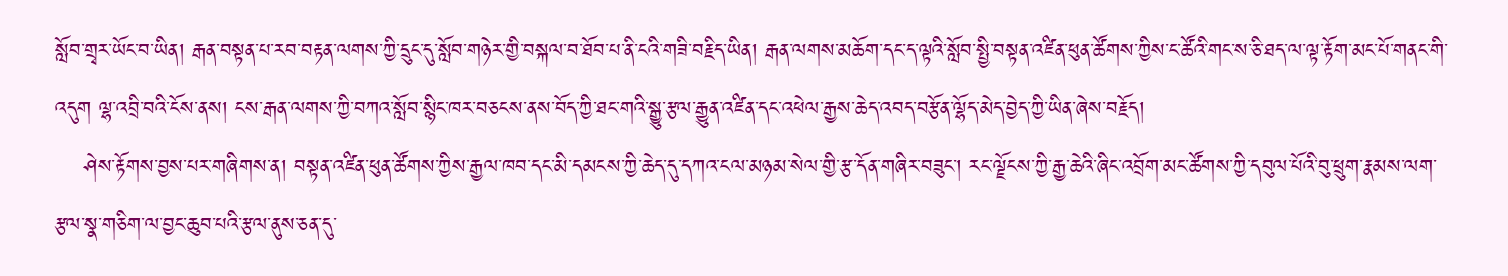སློབ་གྲྭར་ཡོང་བ་ཡིན། རྒན་བསྟན་པ་རབ་བརྟན་ལགས་ཀྱི་དྲུང་དུ་སློབ་གཉེར་གྱི་བསྐལ་བ་ཐོབ་པ་ནི་ངའི་གཟི་བརྗིད་ཡིན། རྒན་ལགས་མཆོག་དང་ད་ལྟའི་སློབ་སྤྱི་བསྟན་འཛིན་ཕུན་ཚོགས་ཀྱིས་ང་ཚོའི་གང་ས་ཅི་ཐད་ལ་ལྟ་རྟོག་མང་པོ་གནང་གི་འདུག ལྷ་འབྲི་བའི་ངོས་ནས། ངས་རྒན་ལགས་ཀྱི་བཀའ་སློབ་སྙིང་ཁར་བཅངས་ནས་བོད་ཀྱི་ཐང་གའི་སྒྱུ་རྩལ་རྒྱུན་འཛིན་དང་འཕེལ་རྒྱས་ཆེད་འབད་བརྩོན་ལྷོད་མེད་བྱེད་ཀྱི་ཡིན་ཞེས་བརྗོད།
    ཤེས་རྟོགས་བྱས་པར་གཞིགས་ན། བསྟན་འཛིན་ཕུན་ཚོགས་ཀྱིས་རྒྱལ་ཁབ་དང་མི་དམངས་ཀྱི་ཆེད་དུ་དཀའ་ངལ་མཉམ་སེལ་གྱི་རྩ་དོན་གཞིར་བཟུང་། རང་ལྗོངས་ཀྱི་རྒྱ་ཆེའི་ཞིང་འབྲོག་མང་ཚོགས་ཀྱི་དབུལ་པོའི་བུ་ཕྲུག་རྣམས་ལག་རྩལ་སྣ་གཅིག་ལ་བྱང་ཆུབ་པའི་རྩལ་ནུས་ཅན་དུ་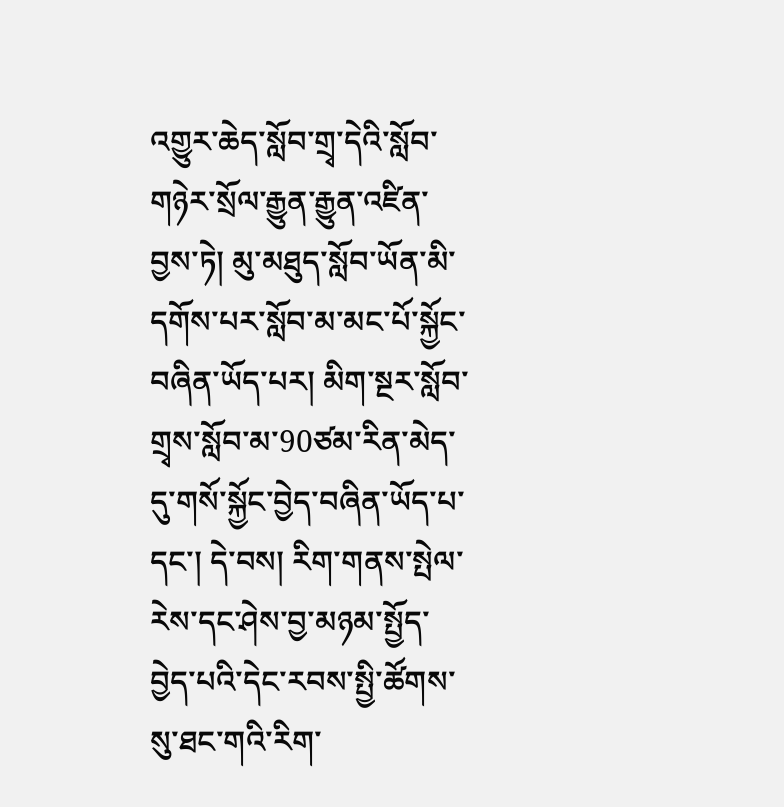འགྱུར་ཆེད་སློབ་གྲྭ་དེའི་སློབ་གཉེར་སྲོལ་རྒྱུན་རྒྱུན་འཛིན་བྱས་ཏེ། མུ་མཐུད་སློབ་ཡོན་མི་དགོས་པར་སློབ་མ་མང་པོ་སྐྱོང་བཞིན་ཡོད་པར། མིག་སྔར་སློབ་གྲྭས་སློབ་མ་90ཙམ་རིན་མེད་དུ་གསོ་སྐྱོང་བྱེད་བཞིན་ཡོད་པ་དང་། དེ་བས། རིག་གནས་སྤེལ་རེས་དང་ཤེས་བྱ་མཉམ་སྤྱོད་བྱེད་པའི་དེང་རབས་སྤྱི་ཚོགས་སུ་ཐང་གའི་རིག་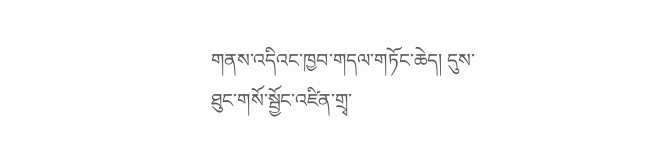གནས་འདིའང་ཁྱབ་གདལ་གཏོང་ཆེད། དུས་ཐུང་གསོ་སྦྱོང་འཛིན་གྲྭ་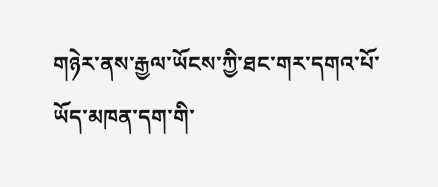གཉེར་ནས་རྒྱལ་ཡོངས་ཀྱི་ཐང་གར་དགའ་པོ་ཡོད་མཁན་དག་གི་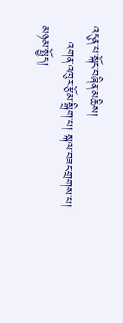འདུན་པ་སྐོང་བཞིན་མཆིས།
    འགན་འཁུར་རྩོམ་སྒྲིག་པ། སྐལ་བཟང་གྲགས་པ།
མཉམ་སྤྱོད།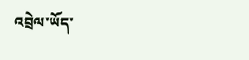འབྲེལ་ཡོད་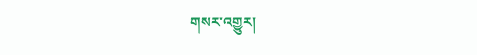གསར་འགྱུར།